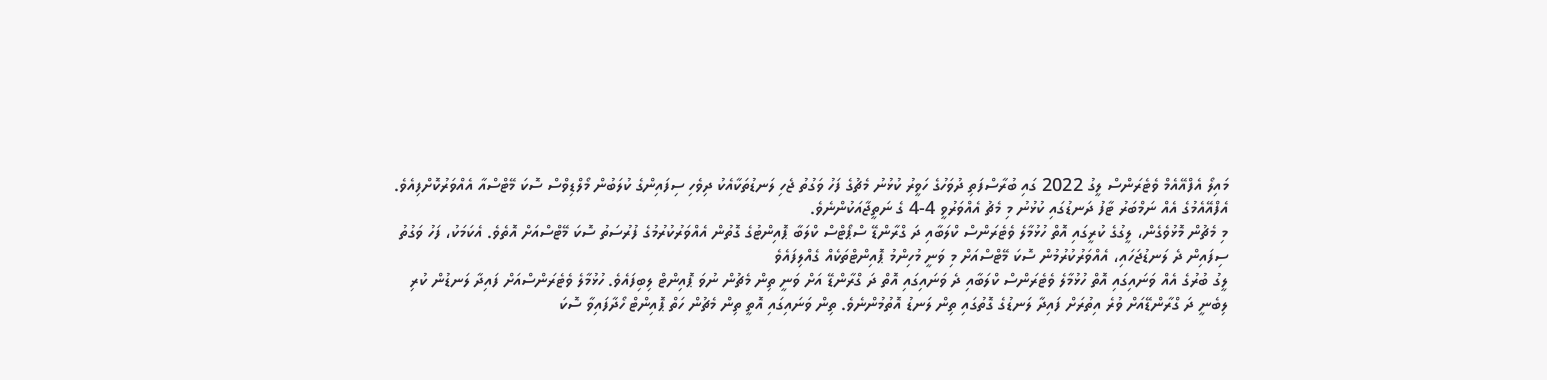މައިލޯ އެފްއޭއެމް ވެޓެރަންސް ލީގު 2022 ގައި ބުރާސްފަތި ދުވަހުގެ ހަވީރު ކުޅުނު މެޗުގެ ފަހު ވަގުތު ޖެހި ލަނޑުތަކާއެކު ދިވެހި ސިފައިންގެ ކުލަބުން މޯލްޑިވްސް ސޮކަ މޭޓްސްއާ އެއްވަރުކޮށްފިއެވެ.
އެފްއޭއެމުގެ އެއް ނަމްބަރު ޓާފު ދަނޑުގައި ކުޅުނު މި މެޗު އެއްވަރުވީ 4-4 ގެ ނަތީޖާއަކުންނެވެ.
މި މެޗުން މޮޅުވެގެން، ލީގުގެ ކުރީގައި އޮތް ހުޅުމާލެ ވެޓެރަންސް ކްލަބާއި ދަ ގްރާންޑޭ ސްޕޯޓްސް ކްލަބާ ޕޮއިންޓުގެ ގޮތުން އެއްވަރުކުރުމުގެ ފުރުސަތު ސޮކަ މޭޓްސްއަށް އޮތެވެ. އެކަމަކު، ފަހު ވަގުތު ސިފައިން ދެ ލަނޑުޖަހައި، އެއްވަރުކުރުމުން ސޮކަ މޭޓްސްއަށް މި ވަނީ މުހިންމު ޕޮއިންޓްތަކެއް ގެއްލިފައެވެ
ލީގު ބުރުގެ އެއް ވަނައިގައި އޮތް ހުޅުމާލެ ވެޓެރަންސް ކްލަބާއި ދެ ވަނައިގައި އޮތް ދަ ގްރާންޑޭ އަށް ވަނީ ތިން މެޗުން ނުވަ ޕޮއިންޓް ލިބިފައެވެ. ހުޅުމާލެ ވެޓެރަންސްއަށް ފައިދާ ލަނޑުން ކުރި ލިބެނީ ދަ ގްރާންޑޭއަށް ވުރެ އިތުރަށް ފައިދާ ލަނޑުގެ ގޮތުގައި ތިން ލަނޑު އޮތުމުންނެވެ. ތިން ވަނައިގައި އޮތީ ތިން މެޗުން ހަތް ޕޮއިންޓް ހޯދާފައިވާ ސޮކަ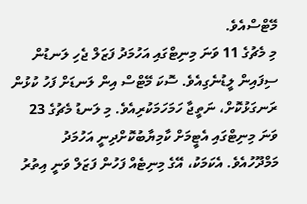މޭޓްސްއެވެ.
މި މެޗުގެ 11 ވަނަ މިނިޓްގައި އަހުމަދު ފަޒަލް ޖެހި ލަނޑުން ސިފައިން ލީޑުނެގިއެވެ. ސޮކަ މޭޓްސް އިން ލަނޑަށް ފަހު ކުޅުން ރަނގަޅުކޮށް، ނަތީޖާ ހަމަހަމަކުރިއެވެ. މި ލަނޑު މެޗުގެ 23 ވަނަ މިނިޓްގައި އެޓީމަށް ކާމިޔާބުކޮށްދިނީ އަހުމަދު މަމްދޫހުއެވެ. އެކަމަކު، އޭގެ މިނިޓެއް ފަހުން ފަޒަލް ވަނީ އިތުރު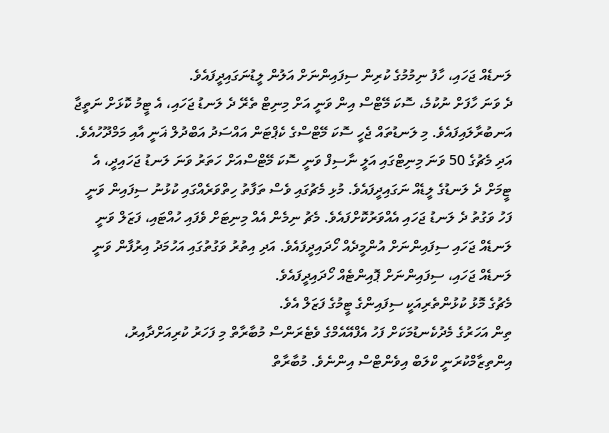ލަނޑެއް ޖަހައި، ހާފު ނިމުމުގެ ކުރިން ސިފައިންނަށް އަލުން ލީޑުނަގައިދީފައެވެ.
ދެ ވަނަ ހާފަށް ނުކުމެ، ސޮކަ މޭޓްސް އިން ވަނީ އަށް މިނިޓް ތެރޭ ދެ ލަނޑު ޖަހައި، އެ ޓީމު ކޮޅަށް ނަތީޖާ އަނބުރާލައިފައެވެ. މި ލަނޑުތައް ޖެހީ ސޮކަ މޭޓްސްގެ ކެޕްޓަން އައްސަދު އަބްދުލް ޣަނީ އާއި މަމްދޫހުއެވެ. އަދި މެޗުގެ 50 ވަނަ މިނިޓްގައި އަލީ ނާސިފް ވަނީ ސޮކަ މޭޓްސްއަށް ހަތަރު ވަނަ ލަނޑު ޖަހައިދީ، އެ ޓީމަށް ދެ ލަނޑުގެ ލީޑެއް ނަގައިދީފައެވެ. މުޅި މެޗުގައި ވެސް ތަފާތު ހިތްވަރެއްގައި ކުޅުނު ސިފައިން ވަނީ ފަހު ވަގުތު ދެ ލަނޑު ޖަހައި އެއްވަރުކޮށްފައެވެ. މެޗު ނިމެން އެއް މިނިޓަށް ވެފައި ހުއްޓައި، ފަޒަލް ވަނީ ލަނޑެއް ޖަހައި ސިފައިންނަށް އުންމީދެއް ހޯދައިދީފައެވެ. އަދި އިތުރު ވަގުތުގައި އަހުމަދު އިރުފާން ވަނީ ލަނޑެއް ޖަހައި، ސިފައިންނަށް ޕޮއިންޓެއް ހޯދައިދީފައެވެ.
މެޗުގެ މޮޅު ކުޅުންތެރިއަކީ ސިފައިންގެ ޓީމުގެ ފަޒަލް އެވެ.
ތިން އަހަރުގެ މެދުކެނޑުމަކަށް ފަހު އެފްއޭއެމްގެ ވެޓެރަންސް މުބާރާތް މި ފަހަރު ކުރިއަށްދާއިރު، އިންތިޒާމްކުރަނީ ކްލަބް އިވެންޓްސް އިންނެވެ. މުބާރާތް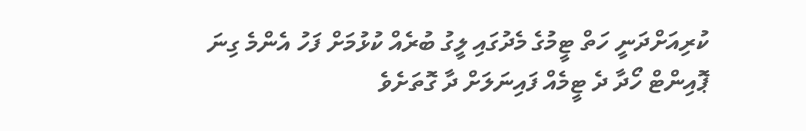ކުރިއަށްދަނީ ހަތް ޓީމުގެ މެދުގައި ލީގު ބުރެއް ކުޅުމަށް ފަހު އެންމެ ގިނަ ޕޮއިންޓް ހޯދާ ދެ ޓީމެއް ފައިނަލަށް ދާ ގޮތަށެވެ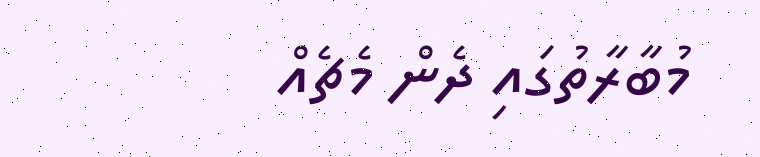މުބާރާތުގައި ދެން މެޗެއް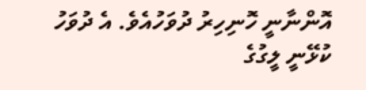އޮންނާނީ ހޮނިހިރު ދުވަހުއެވެ. އެ ދުވަހު ކުޅޭނީ ލީގުގެ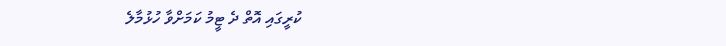ކުރީގައި އޮތް ދެ ޓީމު ކަމަށްވާ ހުޅުމާލެ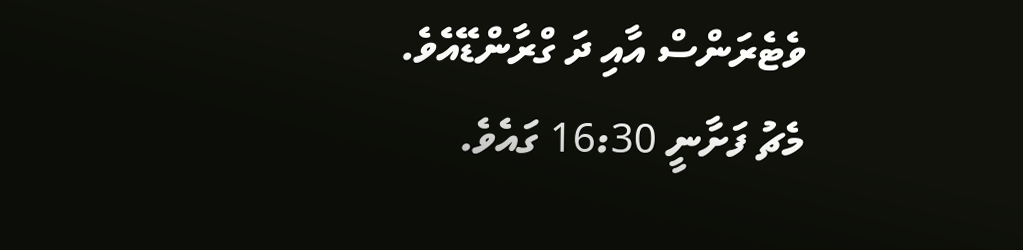ވެޓެރަންސް އާއި ދަ ގްރާންޑޭއެވެ. މެޗު ފަށާނީ 16:30 ގައެވެ.